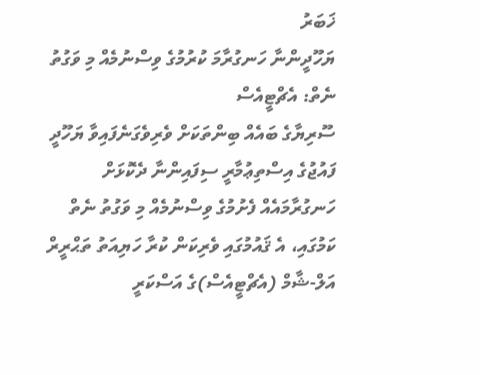ޚަބަރު
ޔަހޫދީންނާ ހަނގުރާމަ ކުރުމުގެ ވިސްނުމެއް މި ވަގުތު ނެތް: އެޗްޓީއެސް
ސޫރިޔާގެ ބައެއް ބިންތަކަށް ވެރިވެގަނެފައިވާ ޔަހޫދީ ފައުޖުގެ އިސްތިޢުމާރީ ސިފައިންނާ ދެކޮޅަށް ހަނގުރާމައެއް ފެށުމުގެ ވިސްނުމެއް މި ވަގުތު ނެތް ކަމުގައި، އެ ޤައުމުގައި ވެރިކަން ކުރާ ހަޔިއަތު ތަޙްރީރް އަލް-ޝާމް (އެޗްޓީއެސް)ގެ އަސްކަރީ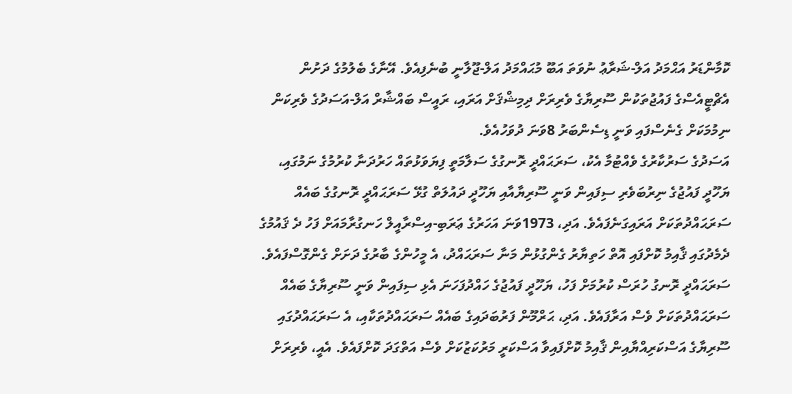ކޮމާންޑަރު އަޙްމަދު އަލް-ޝަރާޢު ނުވަތަ އަބޫ މުޙައްމަދު އަލް-ޖޫލާނީ ބުނެފިއެވެ. އޭނާގެ ބެލުމުގެ ދަށުން އެޗްޓީއެސްގެ ފައުޖުތަކުން ސޫރިޔާގެ ވެރިރަށް ދިމިޝްޤަށް އަރައި، ރައީސް ބައްޝާރް އަލް-އަސަދުގެ ވެރިކަން ނިމުމަކަށް ގެނެސްފައި ވަނީ ޑިސެންބަރު 8ވަނަ ދުވަހުއެވެ.
އަސަދުގެ ސަރުކާރުގެ ވެއްޓުމާ އެކު، ސަރަޙައްދީ ރޮނގުގެ ސަލާމަތީ ފިޔަވަޅުތައް ހަރުދަނާ ކުރުމުގެ ނަމުގައި، ޔަހޫދީ ފައުޖުގެ ނިރުބަވެރި ސިފައިން ވަނީ ސޫރިޔާއާއި ޔަހޫދީ ދައުލަތް ގުޅޭ ސަރަޙައްދީ ރޮނގުގެ ބައެއް ސަރަޙައްދުތަކަށް އަރައިގަނެފައެވެ. އަދި، 1973ވަނަ އަހަރުގެ ޢަރަބި-އިސްރާއީލް ހަނގުރާމައަށް ފަހު ދެ ޤައުމުގެ ދެމެދުގައި ޤާއިމު ކޮށްފައި އޮތް ހަތިޔާރު ގެންގުޅުން މަނާ ސަރަޙައްދު، އެ މީހުންގެ ބާރުގެ ދަށަށް ގެންގޮސްފައެވެ.
ސަރަޙައްދީ ރޮނގު ހުރަސް ކުރުމަށް ފަހު، ޔަހޫދީ ފައުޖުގެ ހައްދުފަހަނަ އެޅި ސިފައިން ވަނީ ސޫރިޔާގެ ބައެއް ސަރަޙައްދުތަކަށް ވެސް އަރާފައެވެ. އަދި، ޙަރްމޫން ފަރުބަދައިގެ ބައެއް ސަރަޙައްދުތަކާއި، އެ ސަރަޙައްދުގައި ސޫރިޔާގެ އަސްކަރިއްޔާއިން ޤާއިމު ކޮށްފައިވާ އަސްކަރީ މަރުކަޒުކަށް ވެސް އަތްގަދަ ކޮށްފައެވެ. އެއީ، ވެރިރަށް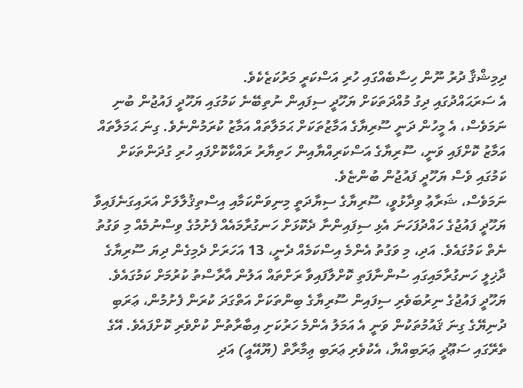ދިމިޝްޤާ ދުރު ނޫން ހިސާބެއްގައި ހުރި އަސްކަރީ މަރުކަޒެކެވެ.
އެ ސަރަޙައްދުގައި ދިގު މުއްދަތަކަށް ޔަހޫދީ ސިފައިން ނުތިބޭނެ ކަމުގައި ޔަހޫދީ ފައުޖުން ބުނި ނަމަވެސް، އެ މީހުން ދަނީ ސޫރިޔާގެ އަމާޒުތަކަށް ޙަމަލާތައް އަމާޒު ކުރަމުންނެވެ. ގިނަ ޙަމަލާތައް އަމާޒު ކޮށްފައި ވަނީ، ސޫރިޔާގެ އަސްކަރިއްޔާއިން ހަތިޔާރު ރައްކާކޮށްފައި ހުރި ގުދަންތަކަށް ކަމުގައި ވެސް ޔަހޫދީ ފައުޖުން ބުންޏެވެ.
ނަމަވެސް، ޝަރާޢު ވިދާޅުވީ، ސޫރިޔާގެ ސިޔާދަތީ މިނިވަންކަމާއި އިސްތިޤުލާލަށް އަރައިގަނެފައިވާ ޔަހޫދީ ފައުޖުގެ ހައްދުފަހަނަ އެޅި ސިފައިންނާ ދެކޮޅަށް ހަނގުރާމައެއް ފެށުމުގެ ވިސްނުމެއް މި ވަގުތު ނެތް ކަމުގައެވެ. އަދި، މި ވަގުތު އެންމެ އިސްކަމެއް ދެނީ، 13 އަހަރަށް ދެމިގެން ދިޔަ ސޫރިޔާގެ ދާޚިލީ ހަނގުރާމައިގައި ސުންނާފަތި ކޮށްލާފައިވާ ރަށްތައް އަލުން އާރާސްތު ކުރުމަށް ކަމުގައެވެ.
ޔަހޫދީ ފައުޖުގެ ނިރުބަވެރި ސިފައިން ސޫރިޔާގެ ބިންތަކަށް އަތްގަދަ ކުރަން ފެށުމުން، ޢަރަބި ދުނިޔޭގެ ގިނަ ޤައުމުތަކުން ވަނީ އެ އަމަލު އެންމެ ހަރުކަށި އިބާރާތުން ކުށްވެރި ކޮށްފައެވެ. އޭގެ ތެރޭގައި ސަޢޫދީ ޢަރަބިއްޔާ، އެކުވެރި ޢަރަބި ޢިމާރާތް (ޔޫއޭއީ) އަދި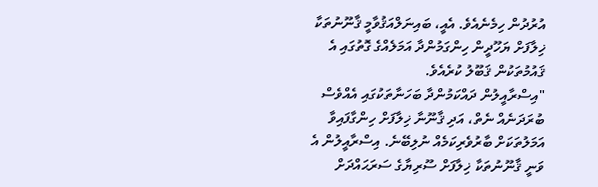އުރުދުން ހިމެނެއެވެ. އެއީ، ބައިނަލްއަޤުވާމީ ޤާނޫނުތަކާ ޚިލާފަށް ޔަހޫދީން ހިންގަމުންދާ އަމަލެއްގެ ގޮތުގައި އެ ޤައުމުތަކުން ޤަބޫލު ކުރެއެވެ.
"އިސްރާއީލުން ދައްކަމުންދާ ބަހަނާތަކުގައި އެއްވެސް ބުރަދަނެއް ނެތް، އަދި ޤާނޫނާ ޚިލާފަށް ހިންގާފައިވާ އަމަލުތަކަށް ބާރުވެރިކަމެއް ނުލިބޭނެ. އިސްރާއީލުން އެ ވަނީ ޤާނޫނުތަކާ ޚިލާފަށް ސޫރިޔާގެ ސަރަޙައްދަށް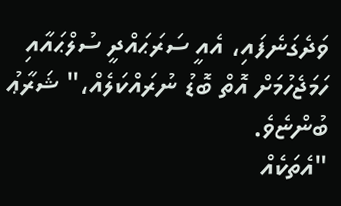ވަދެގަނެފައި، އެއީ ސަރަޙައްދީ ސުލްޙައާއި ހަމަޖެހުމަށް އޮތް ބޮޑު ނުރައްކަލެއް،" ޝަރާޢު ބުންޏެވެ.
"އެތަކެއް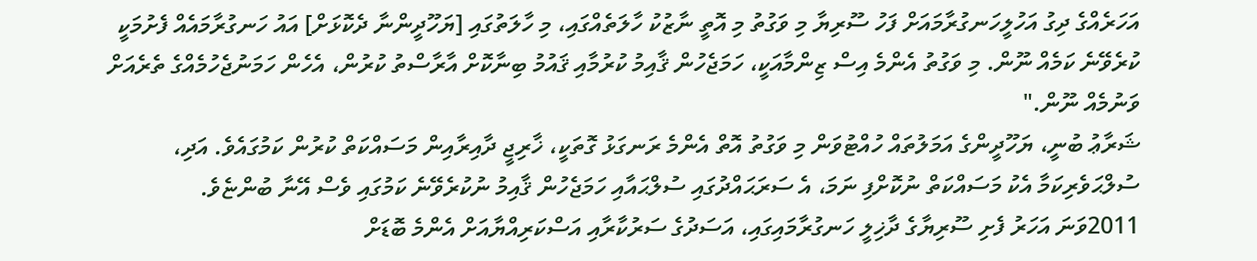އަހަރެއްގެ ދިގު އަހުލީހަނގުރާމައަށް ފަހު ސޫރިޔާ މި ވަގުތު މި އޮތީ ނާޒުކު ހާލަތެއްގައި، މި ހާލަތުގައި [ޔަހޫދީންނާ ދެކޮޅަށް] އައު ހަނގުރާމައެއް ފެށުމަކީ ކުރެވޭނެ ކަމެއް ނޫން. މި ވަގުތު އެންމެ އިސް ޒިންމާއަކީ، ހަމަޖެހުން ޤާއިމު ކުރުމާއި ޤައުމު ބިނާކޮށް އާރާސްތު ކުރުން، އެހެން ހަމަނުޖެހުމެއްގެ ތެރެއަށް ވަނުމެއް ނޫން."
ޝަރާޢު ބުނީ، ޔަހޫދީންގެ އަމަލުތައް ހުއްޓުވަން މި ވަގުތު އޮތް އެންމެ ރަނގަޅު ގޮތަކީ، ޚާރިޖީ ދާއިރާއިން މަސައްކަތް ކުރުން ކަމުގައެވެ. އަދި، ސުލްޙަވެރިކަމާ އެކު މަސައްކަތް ނުކޮށްފި ނަމަ، އެ ސަރަޙައްދުގައި ސުލްޙައާއި ހަމަޖެހުން ޤާއިމު ނުކުރެވޭނެ ކަމުގައި ވެސް އޭނާ ބުންޏެވެ.
2011ވަނަ އަހަރު ފެށި ސޫރިޔާގެ ދާޚިލީ ހަނގުރާމައިގައި، އަސަދުގެ ސަރުކާރާއި އަސްކަރިއްޔާއަށް އެންމެ ބޮޑަށް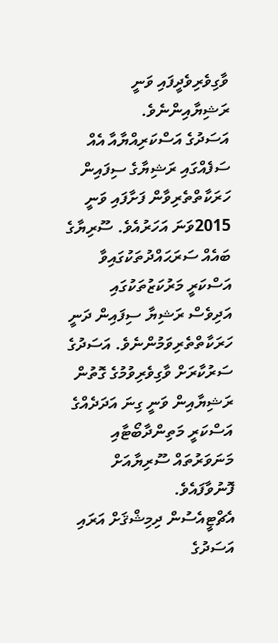ވާގިވެރިވެދީފައި ވަނީ ރަޝިޔާއިންނެވެ.
އަސަދުގެ އަސްކަރިއްޔާއާ އެއް ސަފެއްގައި ރަޝިޔާގެ ސިފައިން ހަރަކާތްތެރިވާން ފަށާފައި ވަނީ 2015ވަނަ އަހަރުއެވެ. ސޫރިޔާގެ ބައެއް ސަރަޙައްދުތަކުގައިވާ އަސްކަރީ މަރުކަޒުތަކުގައި އަދިވެސް ރަޝިޔާ ސިފައިން ދަނީ ހަރަކާތްތެރިވަމުންނެވެ. އަސަދުގެ ސަރުކާރަށް ވާގިވެރިވުމުގެ ގޮތުން ރަޝިޔާއިން ވަނީ ގިނަ އަދަދެއްގެ އަސްކަރީ މަތިންދާބޯޓާއި މަނަވަރުތައް ސޫރިޔާއަށް ފޮނުވާފައެވެ.
އެޗްޓީއެސުން ދިމިޝްޤަށް އަރައި އަސަދުގެ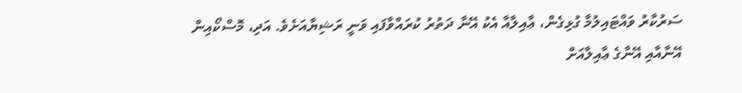ސަރުކާރު ވައްޓައިލުމާ ގުޅިގެން، ޢާއިލާއާ އެކު އޭނާ ދަތުރު ކުރައްވާފައި ވަނީ ރަޝިޔާއަށެވެ. އަދި، މޮސްކޯއިން އޭނާއާއި އޭނާގެ ޢާއިލާއަށް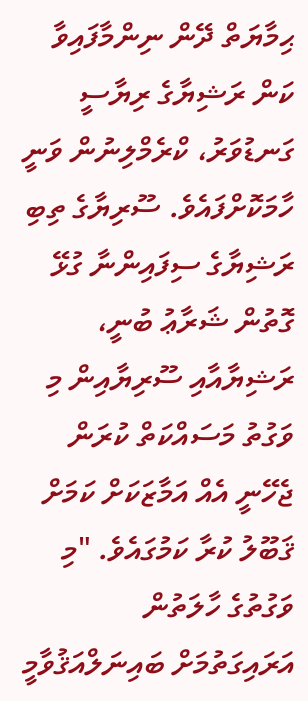ޙިމާޔަތް ދޭން ނިންމާފައިވާ ކަން ރަޝިޔާގެ ރިޔާސީ ގަނޑުވަރު، ކްރެމްލިނުން ވަނީ ހާމަކޮށްފައެވެ. ސޫރިޔާގެ ތިބި ރަޝިޔާގެ ސިފައިންނާ ގުޅޭ ގޮތުން ޝަރާޢު ބުނީ، ރަޝިޔާއާއި ސޫރިޔާއިން މި ވަގުތު މަސައްކަތް ކުރަން ޖެހޭނީ އެއް އަމާޒަކަށް ކަމަށް ޤަބޫލު ކުރާ ކަމުގައެވެ. "މި ވަގުތުގެ ހާލަތުން އަރައިގަތުމަށް ބައިނަލްއަޤުވާމީ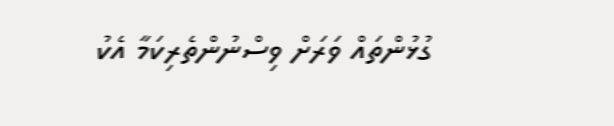ގުޅުންތައް ވަރަށް ވިސްނުންތެރިކަމާ އެކު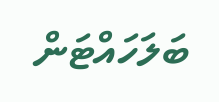ބަލަހައްޓަން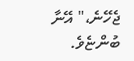ޖެހޭނެ،" އޭނާ ބުންޏެވެ.